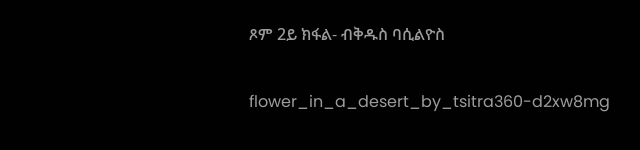ጾም 2ይ ክፋል- ብቅዱስ ባሲልዮስ

flower_in_a_desert_by_tsitra360-d2xw8mg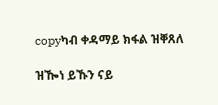copyካብ ቀዳማይ ክፋል ዝቐጸለ

ዝዀነ ይኹን ናይ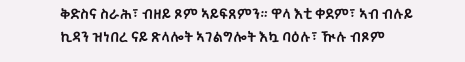ቅድስና ስራሕ፣ ብዘይ ጾም ኣይፍጸምን። ዋላ እቲ ቀደም፣ ኣብ ብሉይ ኪዳን ዝነበረ ናይ ጽላሎት ኣገልግሎት እኳ ባዕሉ፣ ዂሉ ብጾም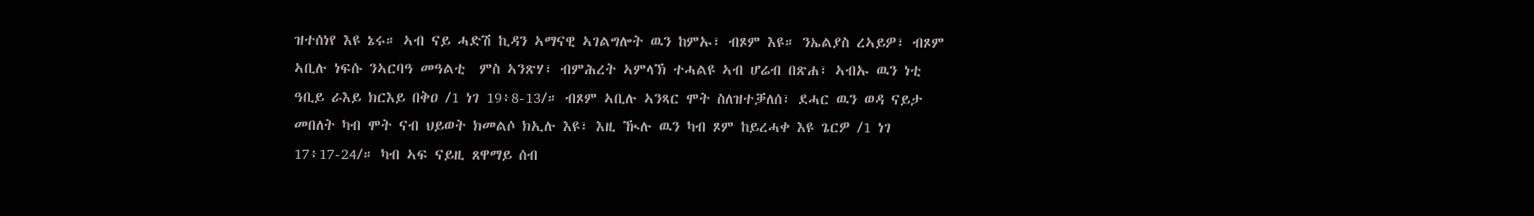ዝተሰነየ እዩ ኔሩ። ኣብ ናይ ሓድሽ ኪዳን ኣማናዊ ኣገልግሎት ዉን ከምኡ፣ ብጾም እዩ። ንኤልያስ ረኣይዎ፣ ብጾም ኣቢሉ ነፍሱ ንኣርባዓ መዓልቲ  ምስ ኣንጽሃ፣ ብምሕረት ኣምላኽ ተሓልዩ ኣብ ሆሬብ በጽሐ፣ ኣብኡ ዉን ነቲ ዓቢይ ራእይ ክርእይ በቅዐ /1 ነገ 19፥8-13/። ብጾም ኣቢሉ ኣንጻር ሞት ስለዝተቓለሰ፣ ደሓር ዉን ወዳ ናይታ መበለት ካብ ሞት ናብ ህይወት ክመልሶ ክኢሉ እዩ፣ እዚ ዂሉ ዉን ካብ ጾም ከይረሓቀ እዩ ጌርዎ /1 ነገ 17፥17-24/። ካብ ኣፍ ናይዚ ጸዋማይ ሰብ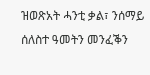ዝወጽአት ሓንቲ ቃል፣ ንሰማይ ሰለስተ ዓመትን መንፈቕን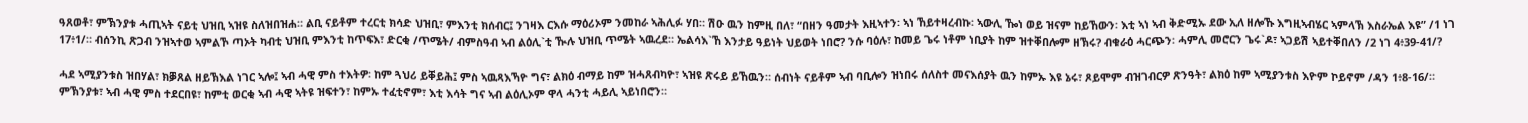ዓጸወቶ፣ ምኽንያቱ ሓጢኣት ናይቲ ህዝቢ ኣዝዩ ስለዝበዝሐ። ልቢ ናይቶም ተረርቲ ክሳድ ህዝቢ፣ ምእንቲ ክሰብር፤ ንገዛእ ርእሱ ማዕሪኦም ንመከራ ኣሕሊፉ ሃበ። ሽዑ ዉን ከምዚ በለ፣ “በዘን ዓመታት እዚኣተን፡ ኣነ ኸይተዛረብኩ፡ ኣውሊ ዀነ ወይ ዝናም ከይኸውን፡ እቲ ኣነ ኣብ ቅድሚኡ ደው ኢለ ዘሎኹ እግዚኣብሄር ኣምላኽ እስራኤል እዩ” /1 ነገ 17፥1/። ብሰንኪ ጽጋብ ንዝኣተወ ኣምልኾ ጣኦት ካብቲ ህዝቢ ምእንቲ ከጥፍእ፣ ድርቂ /ጥሜት/ ብምስዓብ ኣብ ልዕሊ`ቲ ዂሉ ህዝቢ ጥሜት ኣዉረደ። ኤልሳእ`ኸ እንታይ ዓይነት ህይወት ነበሮ? ንሱ ባዕሉ፣ ከመይ ጌሩ ነቶም ነቢያት ከም ዝተቐበሎም ዘኽሩ? ብቁራዕ ሓርጭን፡ ሓምሊ መሮርን ጌሩ`ዶ፣ ኣጋይሽ ኣይተቐበለን /2 ነገ 4፥39-41/?

ሓደ ኣሚያንቱስ ዝበሃል፣ ክቓጸል ዘይኽእል ነገር ኣሎ፤ ኣብ ሓዊ ምስ ተእትዎ፡ ከም ጓህሪ ይቐይሕ፤ ምስ ኣዉጻእኻዮ ግና፣ ልክዕ ብማይ ከም ዝሓጸብካዮ፣ ኣዝዩ ጽሩይ ይኸዉን። ሰብነት ናይቶም ኣብ ባቢሎን ዝነበሩ ሰለስተ መናእሰያት ዉን ከምኡ እዩ ኔሩ፣ ጾይሞም ብዝገብርዎ ጽንዓት፣ ልክዕ ከም ኣሚያንቱስ እዮም ኮይኖም /ዳን 1፥8-16/። ምኽንያቱ፣ ኣብ ሓዊ ምስ ተደርበዩ፣ ከምቲ ወርቂ ኣብ ሓዊ ኣትዩ ዝፍተን፣ ከምኡ ተፈቲኖም፣ እቲ እሳት ግና ኣብ ልዕሊኦም ዋላ ሓንቲ ሓይሊ ኣይነበሮን።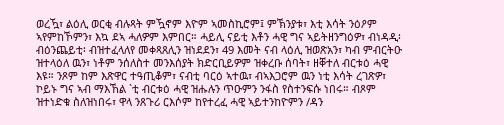ወረዃ፣ ልዕሊ ወርቂ ብሉጻት ምዃኖም እዮም ኣመስኪሮም፤ ምኽንያቱ፣ እቲ እሳት ንዕዖም ኣየምከኾምን፣ እኳ ደኣ ሓለዎም እምበር። ሓይሊ ናይቲ እቶን ሓዊ ግና ኣይትዘንግዕዎ፣ ብነዳዲ፡ ብዕንጨይቲ፡ ብዝተፈላለየ መቀጻጸሊን ዝነደደን፣ 49 እመት ናብ ላዕሊ ዝወጽአን፣ ካብ ምብርትዑ ዝተላዕለ ዉን፣ ነቶም ንሰለስተ መንእሰያት ክድርቢይዎም ዝቀረቡ ሰባት፣ ዘቐተለ ብርቱዕ ሓዊ እዩ። ንጾም ከም እጽዋር ተዓጢቆም፣ ናብቲ ባርዕ ኣተዉ፣ ብኣእጋሮም ዉን ነቲ እሳት ረገጽዎ፣ ኮይኑ ግና ኣብ ማእኸል `ቲ ብርቱዕ ሓዊ ዝሑሉን ጥዑምን ንፋስ የስተንፍሱ ነበሩ። ብጾም ዝተነድቁ ስለዝነበሩ፣ ዋላ ንጸጉሪ ርእሶም ከየተረፈ ሓዊ ኣይተንከዮምን /ዳን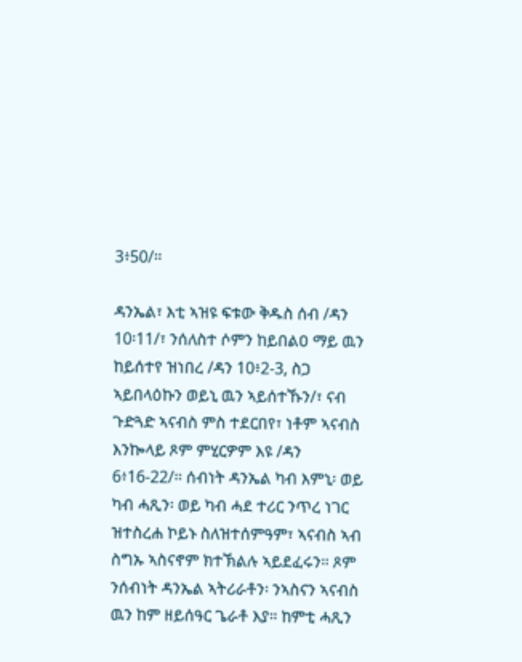3፥50/።

ዳንኤል፣ እቲ ኣዝዩ ፍቱው ቅዱስ ሰብ /ዳን 10፡11/፣ ንሰለስተ ሶምን ከይበልዐ ማይ ዉን ከይሰተየ ዝነበረ /ዳን 10፥2-3, ስጋ ኣይበላዕኩን ወይኒ ዉን ኣይሰተኹን/፣ ናብ ጉድጓድ ኣናብስ ምስ ተደርበየ፣ ነቶም ኣናብስ እንኰላይ ጾም ምሂርዎም እዩ /ዳን 6፥16-22/። ሰብነት ዳንኤል ካብ እምኒ፡ ወይ ካብ ሓጺን፡ ወይ ካብ ሓደ ተሪር ንጥረ ነገር ዝተስረሐ ኮይኑ ስለዝተሰምዓም፣ ኣናብስ ኣብ ስግኡ ኣስናኖም ክተኽልሉ ኣይደፈሩን። ጾም ንሰብነት ዳንኤል ኣትሪራቶን፡ ንኣስናን ኣናብስ ዉን ከም ዘይሰዓር ጌራቶ እያ። ከምቲ ሓጺን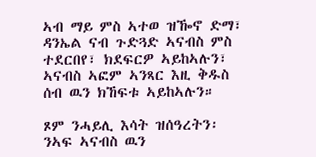ኣብ ማይ ምስ ኣተወ ዝዀኖ ድማ፣ ዳንኤል ናብ ጉድጓድ ኣናብስ ምስ ተደርበየ፣ ክደፍርዎ ኣይከኣሉን፣ ኣናብስ ኣፎም ኣንጻር እዚ ቅዱስ ሰብ ዉን ክኸፍቱ ኣይከኣሉን።

ጾም ንሓይሊ እሳት ዝሰዓረትን፡ ንኣፍ ኣናብስ ዉን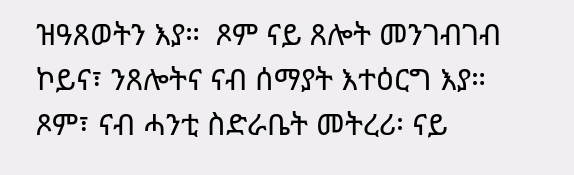ዝዓጸወትን እያ።  ጾም ናይ ጸሎት መንገብገብ ኮይና፣ ንጸሎትና ናብ ሰማያት እተዕርግ እያ። ጾም፣ ናብ ሓንቲ ስድራቤት መትረሪ፡ ናይ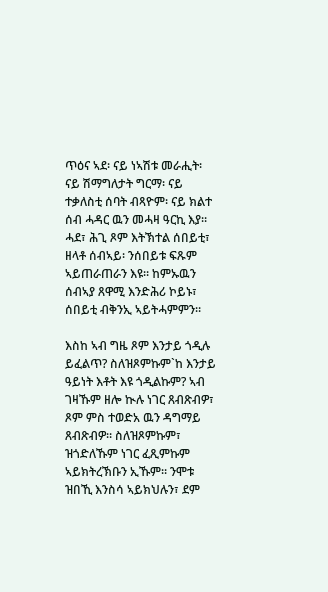ጥዕና ኣደ፡ ናይ ነኣሽቱ መራሒት፡ ናይ ሽማግለታት ግርማ፡ ናይ ተቃለስቲ ሰባት ብጻዮም፡ ናይ ክልተ ሰብ ሓዳር ዉን መሓዛ ዓርኪ እያ። ሓደ፣ ሕጊ ጾም እትኽተል ሰበይቲ፣ ዘላቶ ሰብኣይ፡ ንሰበይቱ ፍጹም ኣይጠራጠራን እዩ። ከምኡዉን ሰብኣያ ጸዋሚ እንድሕሪ ኮይኑ፣ ሰበይቲ ብቅንኢ ኣይትሓምምን።

እስከ ኣብ ግዜ ጾም እንታይ ጎዲሉ ይፈልጥ? ስለዝጾምኩም`ከ እንታይ ዓይነት እቶት እዩ ጎዲልኩም? ኣብ ገዛኹም ዘሎ ኲሉ ነገር ጸብጽብዎ፣ ጾም ምስ ተወድአ ዉን ዳግማይ ጸብጽብዎ። ስለዝጾምኩም፣ ዝጎድለኹም ነገር ፈጺምኩም ኣይክትረኽቡን ኢኹም። ንሞቱ ዝበኺ እንስሳ ኣይክህሉን፣ ደም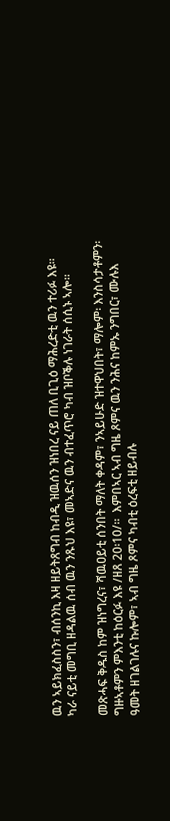ዉን ኣይክፈስስን፣ ብሰንኪ እዛ ዘይትጸግብ ከብዲ ዝዉሰን ዝነበረ ናይ ጠለ ቢጊዕ ማሕረድቲ ዉን ተሪፉ እዩ። ካራ ናይቲ መግቢ ዘዳልዉ ሰብ ዉን ንጹህ እዩ፣ መኣድና ዉን ብተፈጥሮ ካብ ዝቦቕሉ ነገራት ሰሲኑ ኣሎ።

መጽሓፍ ቅዱስ ከም ዝነግረና፣ ሻዉዐይቲ ሰንበት ማለት ቀዳም፣ ንኣይሁድ ዝተዋህበት፣ ማሎም፡ እንስሳታቶምን፡ ግዙኣቶምን ምእንቲ ከዕርፉ እዩ /ዘጸ 20፡10/።  እምበኣር ኣብ ግዜ ጾምና ዉን ንሕና ከምኡ ንግበር፣ ሙሉእ ዓመት ዘገልገሉና ኩሎም፣ ኣብ ግዜ ጾምና ካብቲ ዕረፍቲ ዘይብሉ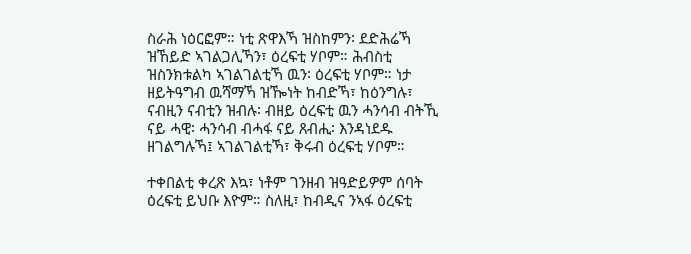ስራሕ ነዕርፎም። ነቲ ጽዋእኻ ዝስከምን፡ ደድሕሬኻ ዝኸይድ ኣገልጋሊኻን፣ ዕረፍቲ ሃቦም። ሕብስቲ ዝስንክቱልካ ኣገልገልቲኻ ዉን፡ ዕረፍቲ ሃቦም። ነታ ዘይትዓግብ ዉሻማኻ ዝዀነት ከብድኻ፣ ከዕንግሉ፣ ናብዚን ናብቲን ዝብሉ፡ ብዘይ ዕረፍቲ ዉን ሓንሳብ ብትኺ ናይ ሓዊ፡ ሓንሳብ ብሓፋ ናይ ጸብሒ፡ እንዳነደዱ ዘገልግሉኻ፤ ኣገልገልቲኻ፣ ቅሩብ ዕረፍቲ ሃቦም።

ተቀበልቲ ቀረጽ እኳ፣ ነቶም ገንዘብ ዝዓድይዎም ሰባት ዕረፍቲ ይህቡ እዮም። ስለዚ፣ ከብዲና ንኣፋ ዕረፍቲ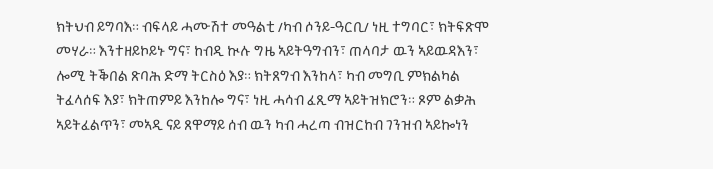ክትህብ ይግባእ። ብፍላይ ሓሙሽተ መዓልቲ /ካብ ሶንይ-ዓርቢ/ ነዚ ተግባር፣ ክትፍጽሞ መሃራ። እንተዘይኮይኑ ግና፣ ከብዲ ኲሉ ግዜ ኣይትዓግብን፣ ጠላባታ ዉን ኣይዉዳእን፣ ሎሚ ትቕበል ጽባሕ ድማ ትርስዕ እያ። ክትጸግብ እንከላ፣ ካብ መግቢ ምክልካል ትፈላሰፍ እያ፣ ክትጠምይ እንከሎ ግና፣ ነዚ ሓሳብ ፈጺማ ኣይትዝክሮን። ጾም ልቃሕ ኣይትፈልጥን፣ መኣዲ ናይ ጸዋማይ ሰብ ዉን ካብ ሓረጣ ብዝርከብ ገንዝብ ኣይኰነን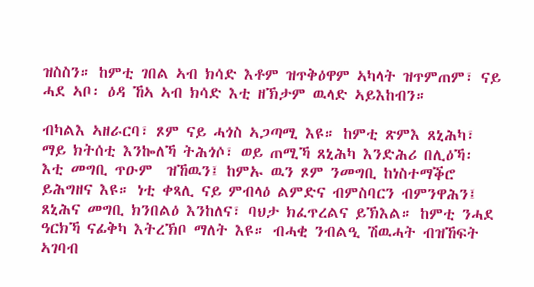ዝስስን። ከምቲ ገበል ኣብ ክሳድ እቶም ዝጥቅዕዋም ኣካላት ዝጥምጠም፣ ናይ ሓደ ኣቦ፡ ዕዳ ኸኣ ኣብ ክሳድ እቲ ዘኽታም ዉላድ ኣይእከብን።

ብካልእ ኣዘራርባ፣ ጾም ናይ ሓጎስ ኣጋጣሚ እዩ። ከምቲ ጽምእ ጸኒሕካ፣ ማይ ክትሰቲ እንኰለኻ ትሕጎሶ፣ ወይ ጠሚኻ ጸኒሕካ እንድሕሪ በሊዕኻ፡ እቲ መግቢ ጥዑም  ዝኸዉን፤ ከምኡ ዉን ጾም ንመግቢ ከነስተማቕሮ ይሕግዘና እዩ። ነቲ ቀጻሊ ናይ ምብላዕ ልምድና ብምስባርን ብምንዋሕን፤ ጸኒሕና መግቢ ክንበልዕ እንከለና፣ ባህታ ክፈጥረልና ይኽእል። ከምቲ ንሓደ ዓርክኻ ናፊቅካ እትረኽቦ ማለት እዩ። ብሓቂ ንብልዒ ሽዉሓት ብዝኸፍት ኣገባብ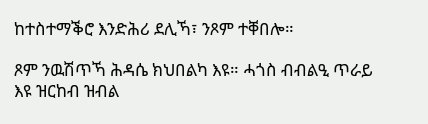ከተስተማቕሮ እንድሕሪ ደሊኻ፣ ንጾም ተቐበሎ።

ጾም ንዉሽጥኻ ሕዳሴ ክህበልካ እዩ። ሓጎስ ብብልዒ ጥራይ እዩ ዝርከብ ዝብል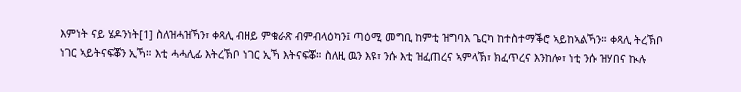እምነት ናይ ሄዶንነት[1] ስለዝሓዝኻን፣ ቀጻሊ ብዘይ ምቁራጽ ብምብላዕካን፤ ጣዕሚ መግቢ ከምቲ ዝግባእ ጌርካ ከተስተማቕሮ ኣይከኣልኻን። ቀጻሊ ትረኽቦ ነገር ኣይትናፍቖን ኢኻ። እቲ ሓሓሊፊ እትረኽቦ ነገር ኢኻ እትናፍቖ። ስለዚ ዉን እዩ፣ ንሱ እቲ ዝፈጠረና ኣምላኽ፣ ክፈጥረና እንከሎ፣ ነቲ ንሱ ዝሃበና ኲሉ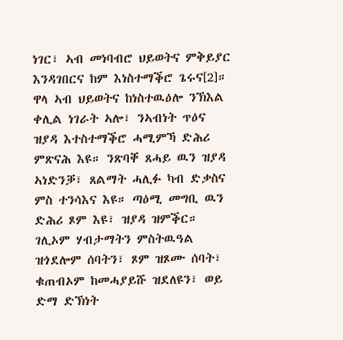ነገር፣ ኣብ መነባብሮ ህይወትና ምቅይያር እንዳገበርና ከም እነስተማቕሮ ጌሩና[2]። ዋላ ኣብ ህይወትና ከነስተዉዕሎ ንኽእል ቀሊል ነገራት ኣሎ፣ ንኣብነት ጥዕና ዝያዳ እተስተማቕሮ ሓሚምኻ ድሕሪ ምጽናሕ እዩ። ንጽባቐ ጸሓይ ዉን ዝያዳ ኣነድንቓ፣ ጸልማት ሓሊፉ ካብ ድቃስና ምስ ተንሳእና እዩ። ጣዕሚ መግቢ ዉን ድሕሪ ጾም እዩ፣ ዝያዳ ዝምቕር። ገሊኦም ሃብታማትን ምስትዉዓል ዝጎደሎም ሰባትን፣ ጾም ዝጾሙ ሰባት፣ ቁጠብኦም ከመሓያይሹ ዝደለዩን፣ ወይ ድማ ድኽነት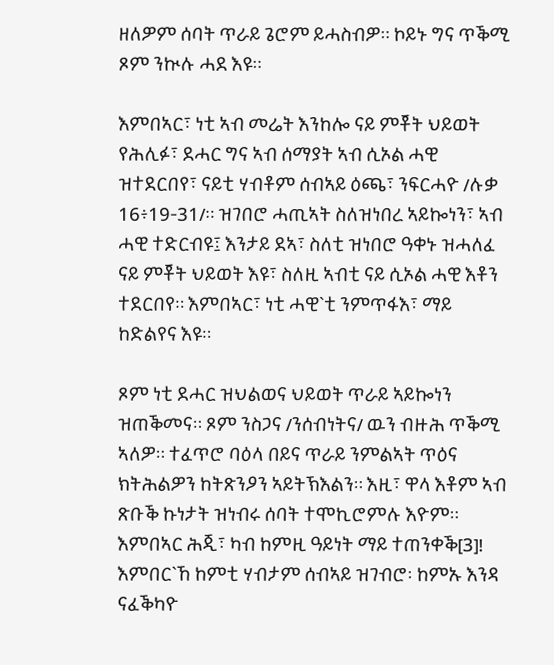ዘለዎም ሰባት ጥራይ ጌሮም ይሓስብዎ። ኮይኑ ግና ጥቕሚ ጾም ንኲሉ ሓደ እዩ።

እምበኣር፣ ነቲ ኣብ መሬት እንከሎ ናይ ምቾት ህይወት የሕሊፉ፣ ደሓር ግና ኣብ ሰማያት ኣብ ሲኦል ሓዊ ዝተደርበየ፣ ናይቲ ሃብቶም ሰብኣይ ዕጫ፣ ንፍርሓዮ /ሉቃ 16፥19-31/። ዝገበሮ ሓጢኣት ስለዝነበረ ኣይኰነን፣ ኣብ ሓዊ ተድርብዩ፤ እንታይ ደኣ፣ ስለቲ ዝነበሮ ዓቀኑ ዝሓለፈ ናይ ምቾት ህይወት እዩ፣ ስለዚ ኣብቲ ናይ ሲኦል ሓዊ እቶን ተደርበየ። እምበኣር፣ ነቲ ሓዊ`ቲ ንምጥፋእ፣ ማይ ከድልየና እዩ።

ጾም ነቲ ደሓር ዝህልወና ህይወት ጥራይ ኣይኰነን ዝጠቕመና። ጾም ንስጋና /ንሰብነትና/ ዉን ብዙሕ ጥቕሚ ኣለዎ። ተፈጥሮ ባዕላ በይና ጥራይ ንምልኣት ጥዕና ክትሕልዎን ከትጽንዖን ኣይትኽእልን። እዚ፣ ዋላ እቶም ኣብ ጽቡቕ ኩነታት ዝነብሩ ሰባት ተሞኪሮምሉ እዮም። እምበኣር ሕጂ፣ ካብ ከምዚ ዓይነት ማይ ተጠንቀቕ[3]! እምበር`ኸ ከምቲ ሃብታም ሰብኣይ ዝገብሮ፡ ከምኡ እንዳ ናፈቕካዮ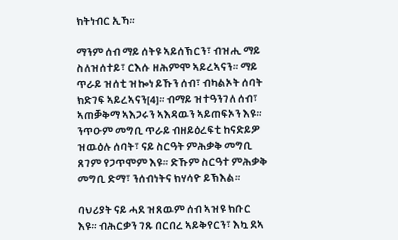ክትነብር ኢኻ።

ማንም ሰብ ማይ ሰትዩ ኣይሰኽርን፣ ብዝሒ ማይ ስለዝሰተይ፣ ርእሱ ዘሕምሞ ኣይረኣናን። ማይ ጥራይ ዝሰቲ ዝኰነ ይኹን ሰብ፣ ብካልኦት ሰባት ክድገፍ ኣይረኣናን[4]። ብማይ ዝተዓንገለ ሰብ፣ ኣጠቓቅማ ኣእጋሩን ኣእዳዉን ኣይጠፍኦን እዩ። ንጥዑም መግቢ ጥራይ ብዘይዕረፍቲ ከናድይዎ ዝዉዕሉ ሰባት፣ ናይ ስርዓት ምሕቃቅ መግቢ ጸገም የጋጥሞም እዩ። ድኹም ስርዓተ ምሕቃቅ መግቢ ድማ፣ ንሰብነትና ክሃሳዮ ይኽእል።

ባህሪያት ናይ ሓደ ዝጸዉም ሰብ ኣዝዩ ክቡር እዩ። ብሕርቃን ገጹ በርበረ ኣይቅየርን፣ እኳ ደኣ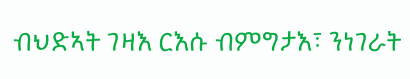ብህድኣት ገዛእ ርእሱ ብምግታእ፣ ንነገራት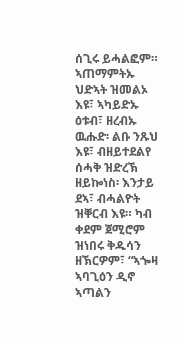ሰጊሩ ይሓልፎም። ኣጠማምትኡ ህድኣት ዝመልኦ እዩ፣ ኣካይድኡ ዕቱብ፣ ዘረብኡ ዉሑድ፡ ልቡ ንጹህ እዩ፣ ብዘይተደልየ ሰሓቅ ዝድረኽ ዘይኰነስ፡ እንታይ ደኣ፣ ብሓልዮት ዝቐርብ እዩ። ካብ ቀደም ጀሚሮም ዝነበሩ ቅዱሳን ዘኽርዎም፣ “ኣጐዛ ኣባጊዕን ዲኖ ኣጣልን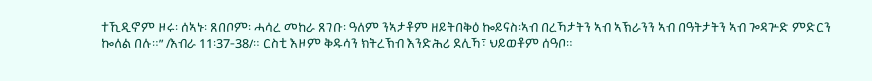ተኺዲኖም ዞሩ፡ ሰኣኑ፡ ጸበቦም፡ ሓሳረ መከራ ጸገቡ፡ ዓለም ንኣታቶም ዘይትበቅዕ ኰይናስ፡ኣብ በረኻታትን ኣብ ኣኽራንን ኣብ በዓትታትን ኣብ ጐዳጕድ ምድርን ኰለል በሉ።” /እብራ 11፡37-38/። ርስቲ እዞም ቅዱሳን ክትረኽብ እንድሕሪ ደሊኻ፣ ህይወቶም ሰዓቦ።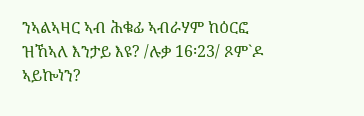ንኣልኣዛር ኣብ ሕቁፊ ኣብራሃም ከዕርፎ ዝኸኣለ እንታይ እዩ? /ሉቃ 16፡23/ ጾም`ዶ ኣይኰነን?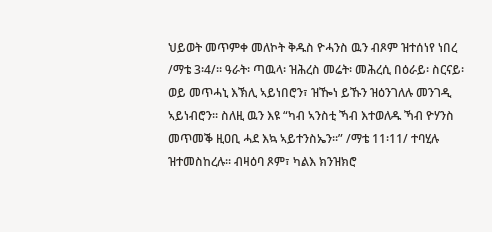ህይወት መጥምቀ መለኮት ቅዱስ ዮሓንስ ዉን ብጾም ዝተሰነየ ነበረ /ማቴ 3፡4/። ዓራት፡ ጣዉላ፡ ዝሕረስ መሬት፡ መሕረሲ በዕራይ፡ ስርናይ፡ ወይ መጥሓኒ እኽሊ ኣይነበሮን፣ ዝዀነ ይኹን ዝዕንገለሉ መንገዲ ኣይነብሮን። ስለዚ ዉን እዩ “ካብ ኣንስቲ ኻብ እተወለዱ ኻብ ዮሃንስ መጥመቕ ዚዐቢ ሓደ እኳ ኣይተንስኤን።” /ማቴ 11፡11/ ተባሂሉ ዝተመስከረሉ። ብዛዕባ ጾም፣ ካልእ ክንዝክሮ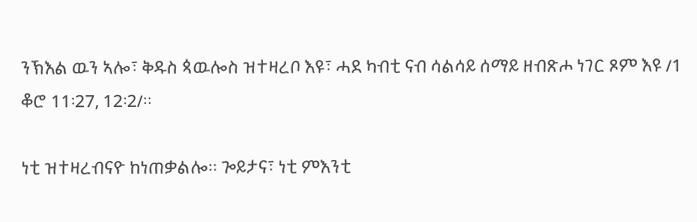ንኽእል ዉን ኣሎ፣ ቅዱስ ጳዉሎስ ዝተዛረቦ እዩ፣ ሓደ ካብቲ ናብ ሳልሳይ ሰማይ ዘብጽሖ ነገር ጾም እዩ /1 ቆሮ 11፡27, 12፡2/።

ነቲ ዝተዛረብናዮ ከነጠቃልሎ። ጐይታና፣ ነቲ ምእንቲ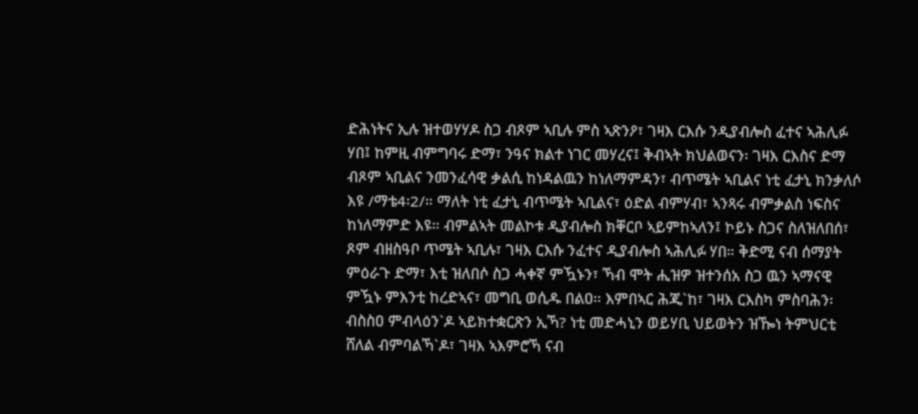ድሕነትና ኢሉ ዝተወሃሃዶ ስጋ ብጾም ኣቢሉ ምስ ኣጽንዖ፣ ገዛእ ርእሱ ንዲያብሎስ ፈተና ኣሕሊፉ ሃበ፤ ከምዚ ብምግባሩ ድማ፣ ንዓና ክልተ ነገር መሃረና፤ ቅብኣት ክህልወናን፡ ገዛእ ርእስና ድማ ብጾም ኣቢልና ንመንፈሳዊ ቃልሲ ከነዳልዉን ከነለማምዳን፣ ብጥሜት ኣቢልና ነቲ ፈታኒ ክንቃለሶ እዩ /ማቴ4፡2/። ማለት ነቲ ፈታኒ ብጥሜት ኣቢልና፣ ዕድል ብምሃብ፣ ኣንጻሩ ብምቃልስ ነፍስና ከነለማምድ እዩ። ብምልኣት መልኮቱ ዲያብሎስ ክቐርቦ ኣይምከኣለን፤ ኮይኑ ስጋና ስለዝለበሰ፣ ጾም ብዘስዓቦ ጥሜት ኣቢሉ፣ ገዛእ ርእሱ ንፈተና ዲያብሎስ ኣሕሊፉ ሃበ። ቅድሚ ናብ ሰማያት ምዕራጉ ድማ፣ እቲ ዝለበሶ ስጋ ሓቀኛ ምዃኑን፣ ኻብ ሞት ሒዝዎ ዝተንሰአ ስጋ ዉን ኣማናዊ ምዃኑ ምእንቲ ከረድኣና፣ መግቢ ወሲዱ በልዐ። እምበኣር ሕጂ`ከ፣ ገዛእ ርእስካ ምስባሕን፡ ብስስዐ ምብላዕን`ዶ ኣይክተቋርጽን ኢኻ? ነቲ መድሓኒን ወይሃቢ ህይወትን ዝዀነ ትምህርቲ ሸለል ብምባልኻ`ዶ፣ ገዛእ ኣእምሮኻ ናብ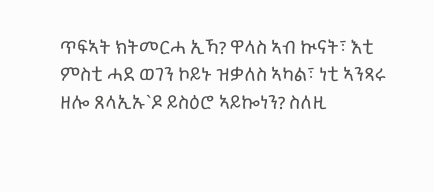ጥፍኣት ክትመርሓ ኢኻ? ዋላስ ኣብ ኲናት፣ እቲ ምስቲ ሓደ ወገን ኮይኑ ዝቃለስ ኣካል፣ ነቲ ኣንጻሩ ዘሎ ጸላኢኡ`ዶ ይስዕሮ ኣይኰነን? ስለዚ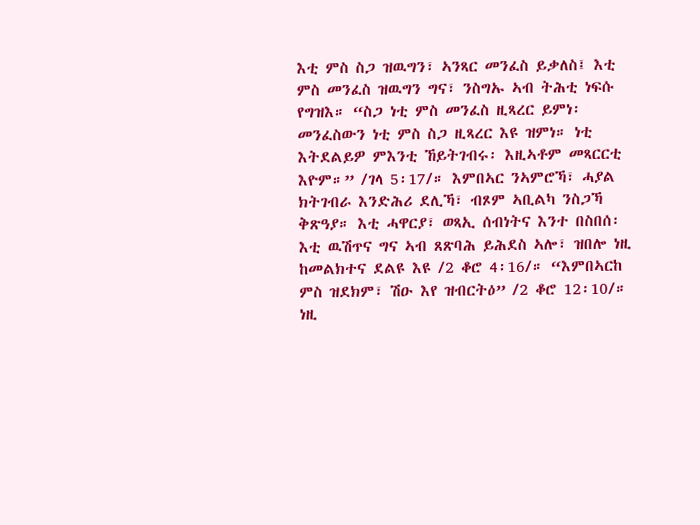እቲ ምስ ስጋ ዝዉግን፣ ኣንጻር መንፈስ ይቃለስ፤ እቲ ምስ መንፈስ ዝዉግን ግና፣ ንስግኡ ኣብ ትሕቲ ነፍሱ የግዝእ። “ስጋ ነቲ ምስ መንፈስ ዚጻረር ይምነ፡ መንፈስውን ነቲ ምስ ስጋ ዚጻረር እዩ ዝምነ። ነቲ እትደልይዎ ምእንቲ ኸይትገብሩ፡ እዚኣቶም መጻርርቲ እዮም።” /ገላ 5፡17/። እምበኣር ንኣምሮኻ፣ ሓያል ክትገብራ እንድሕሪ ደሊኻ፣ ብጾም ኣቢልካ ንስጋኻ ቅጽዓያ። እቲ ሓዋርያ፣ ወጻኢ ሰብነትና እንተ በስበሰ፡  እቲ ዉሽጥና ግና ኣብ ጸጽባሕ ይሕደስ ኣሎ፣ ዝበሎ ነዚ ከመልክተና ደልዩ እዩ /2 ቆሮ 4፡16/። “እምበኣርከ ምስ ዝደክም፣ ሽዑ እየ ዝብርትዕ” /2 ቆሮ 12፡10/።  ነዚ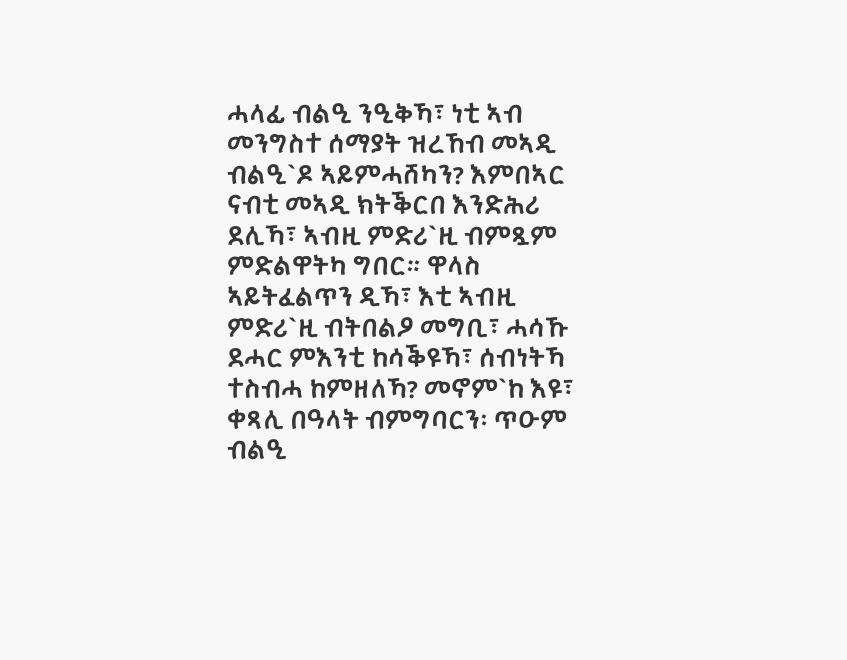ሓላፊ ብልዒ ንዒቅኻ፣ ነቲ ኣብ መንግስተ ሰማያት ዝረኸብ መኣዲ ብልዒ`ዶ ኣይምሓሸካን? እምበኣር ናብቲ መኣዲ ክትቕርበ እንድሕሪ ደሊኻ፣ ኣብዚ ምድሪ`ዚ ብምጿም ምድልዋትካ ግበር። ዋላስ ኣይትፈልጥን ዲኻ፣ እቲ ኣብዚ ምድሪ`ዚ ብትበልዖ መግቢ፣ ሓሳኹ ደሓር ምእንቲ ከሳቕዩኻ፣ ሰብነትኻ ተስብሓ ከምዘለኻ? መኖም`ከ እዩ፣ ቀጻሊ በዓላት ብምግባርን፡ ጥዑም ብልዒ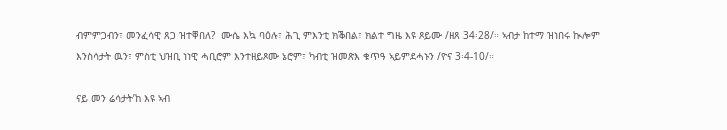ብምምጋብን፣ መንፈሳዊ ጸጋ ዝተቐበለ?  ሙሴ እኳ ባዕሉ፣ ሕጊ ምእንቲ ክቕበል፣ ክልተ ግዜ እዩ ጾይሙ /ዘጸ 34፡28/። ኣብታ ከተማ ዝነበሩ ኲሎም እንስሳታት ዉን፣ ምስቲ ህዝቢ ነነዊ ሓቢሮም እንተዘይጾሙ ኔሮም፣ ካብቲ ዝመጽእ ቁጥዓ ኣይምደሓኑን /ዮና 3፡4-10/።

ናይ መን ሬሳታት’ከ እዩ ኣብ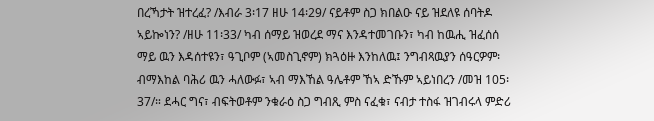በረኻታት ዝተረፈ? /እብራ 3፡17 ዘሁ 14፡29/ ናይቶም ስጋ ክበልዑ ናይ ዝደለዩ ሰባትዶ ኣይኰነን? /ዘሁ 11፡33/ ካብ ሰማይ ዝወረደ ማና እንዳተመገቡን፣ ካብ ከዉሒ ዝፈሰሰ ማይ ዉን እዳሰተዩን፣ ዓጊቦም (ኣመስጊኖም) ክጓዕዙ እንከለዉ፤ ንግብጻዉያን ሰዓርዎም፡ ብማእከል ባሕሪ ዉን ሓለውፉ፣ ኣብ ማእኸል ዓሌቶም ኸኣ ድኹም ኣይነበረን /መዝ 105፡37/። ደሓር ግና፣ ብፍትወቶም ንቁራዕ ስጋ ግብጺ ምስ ናፈቁ፣ ናብታ ተስፋ ዝገብሩላ ምድሪ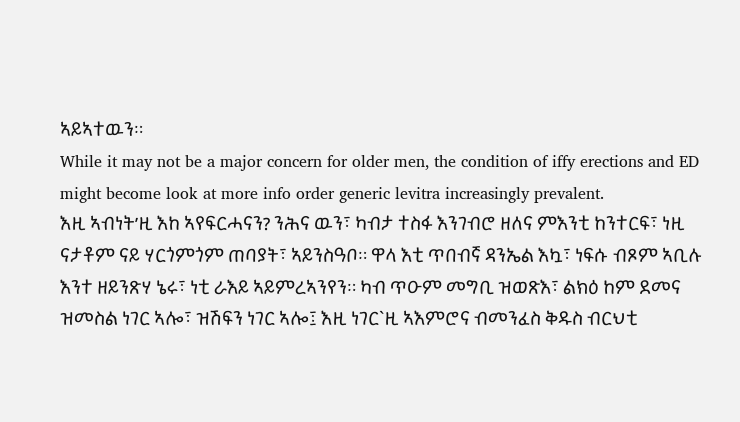ኣይኣተዉን።
While it may not be a major concern for older men, the condition of iffy erections and ED might become look at more info order generic levitra increasingly prevalent.
እዚ ኣብነት’ዚ እከ ኣየፍርሓናን? ንሕና ዉን፣ ካብታ ተስፋ እንገብሮ ዘለና ምእንቲ ከንተርፍ፣ ነዚ ናታቶም ናይ ሃርጎምጎም ጠባያት፣ ኣይንስዓቦ። ዋላ እቲ ጥበብኛ ዳንኤል እኳ፣ ነፍሱ ብጾም ኣቢሉ እንተ ዘይንጽሃ ኔሩ፣ ነቲ ራእይ ኣይምረኣንየን። ካብ ጥዑም መግቢ ዝወጽእ፣ ልክዕ ከም ደመና ዝመስል ነገር ኣሎ፣ ዝሽፍን ነገር ኣሎ፤ እዚ ነገር`ዚ ኣእምሮና ብመንፈስ ቅዱስ ብርህቲ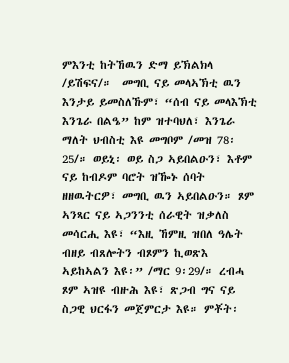ምእንቲ ከትኸዉን ድማ ይኽልክላ /ይሽፍና/።  መግቢ ናይ መላኣኽቲ ዉን እንታይ ይመስለኹም፣ “ሰብ ናይ መላእኽቲ እንጌራ በልዔ” ከም ዝተባህለ፣ እንጌራ ማለት ህብስቲ እዩ መግቦም /መዝ 78፡25/። ወይኒ፡ ወይ ስጋ ኣይበልዑን፣ እቶም ናይ ከብዶም ባሮት ዝዀኑ ሰባት ዘዘዉትርዎ፣ መግቢ ዉን ኣይበልዑን። ጾም ኣንጻር ናይ ኣጋንንቲ ሰራዊት ዝቃለስ መሳርሒ እዩ፣ “እዚ ኸምዚ ዝበለ ዓሌት ብዘይ ብጸሎትን ብጾምን ኪወጽእ ኣይከኣልን እዩ፡” /ማር 9፡29/። ረብሓ ጾም ኣዝዩ ብዙሕ እዩ፣ ጽጋብ ግና ናይ ስጋዊ ህርፋን መጀምርታ እዩ። ምቾት፡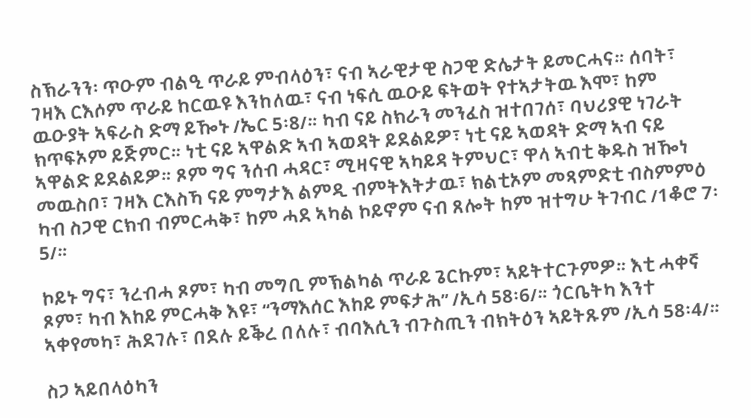ስኽራንን፡ ጥዑም ብልዒ ጥራይ ምብላዕን፣ ናብ ኣራዊታዊ ስጋዊ ድሌታት ይመርሓና። ሰባት፣ ገዛእ ርእሶም ጥራይ ከርዉዩ እንከለዉ፣ ናብ ነፍሲ ዉዑይ ፍትወት የተኣታትዉ እሞ፣ ከም ዉዑያት ኣፍራስ ድማ ይዀኑ /ኤር 5፡8/። ካብ ናይ ስክራን መንፈስ ዝተበገሰ፣ ባህሪያዊ ነገራት ክጥፍኦም ይጅምር። ነቲ ናይ ኣዋልድ ኣብ ኣወዳት ይደልይዎ፣ ነቲ ናይ ኣወዳት ድማ ኣብ ናይ ኣዋልድ ይደልይዎ። ጾም ግና ንሰብ ሓዳር፣ ሚዛናዊ ኣካይዳ ትምህር፣ ዋላ ኣብቲ ቅዱስ ዝዀነ መዉስቦ፣ ገዛእ ርእስኻ ናይ ምግታእ ልምዲ ብምትእትታዉ፣ ክልቲኦም መጻምድቲ ብስምምዕ ካብ ስጋዊ ርክብ ብምርሓቅ፣ ከም ሓደ ኣካል ኮይኖም ናብ ጸሎት ከም ዝተግሁ ትገብር /1ቆሮ 7፡5/።

ኮይኑ ግና፣ ንረብሓ ጾም፣ ካብ መግቢ ምኽልካል ጥራይ ጌርኩም፣ ኣይትተርጉምዎ። እቲ ሓቀኛ ጾም፣ ካብ እከይ ምርሓቅ እዩ፣ “ንማእሰር እከይ ምፍታሕ” /ኢሳ 58፡6/። ጎርቤትካ እንተ ኣቀየመካ፣ ሕደገሉ፣ በደሉ ይቕረ በለሉ፣ ብባእሲን ብጉስጢን ብክትዕን ኣይትጹም /ኢሳ 58፡4/።

ስጋ ኣይበላዕካን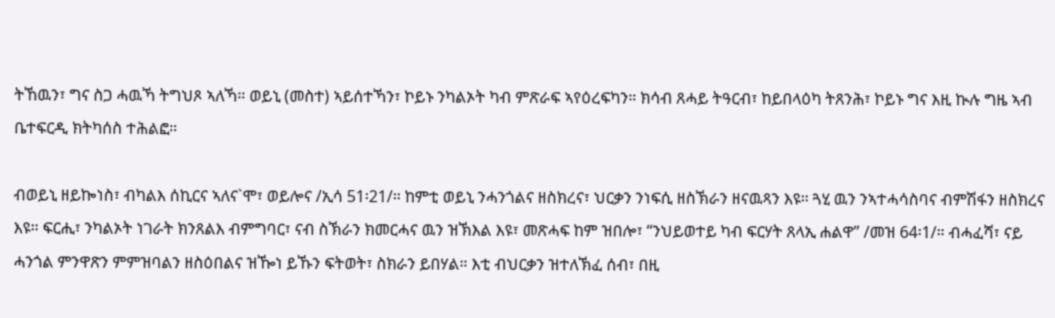ትኸዉን፣ ግና ስጋ ሓዉኻ ትግህጾ ኣለኻ። ወይኒ (መስተ) ኣይሰተኻን፣ ኮይኑ ንካልኦት ካብ ምጽራፍ ኣየዕረፍካን። ክሳብ ጸሓይ ትዓርብ፣ ከይበላዕካ ትጸንሕ፣ ኮይኑ ግና እዚ ኲሉ ግዜ ኣብ ቤተፍርዲ ክትካሰስ ተሕልፎ።

ብወይኒ ዘይኰነስ፣ ብካልእ ሰኪርና ኣለና`ሞ፣ ወይሎና /ኢሳ 51፡21/። ከምቲ ወይኒ ንሓንጎልና ዘስክረና፣ ህርቃን ንነፍሲ ዘስኽራን ዘናዉጻን እዩ። ጓሂ ዉን ንኣተሓሳስባና ብምሽፋን ዘስክረና እዩ። ፍርሒ፣ ንካልኦት ነገራት ክንጸልእ ብምግባር፣ ናብ ስኽራን ክመርሓና ዉን ዝኽእል እዩ፣ መጽሓፍ ከም ዝበሎ፣ “ንህይወተይ ካብ ፍርሃት ጸላኢ ሐልዋ” /መዝ 64፡1/። ብሓፈሻ፣ ናይ ሓንጎል ምንዋጽን ምምዝባልን ዘስዕበልና ዝዀነ ይኹን ፍትወት፣ ስክራን ይበሃል። እቲ ብህርቃን ዝተለኽፈ ሰብ፣ በዚ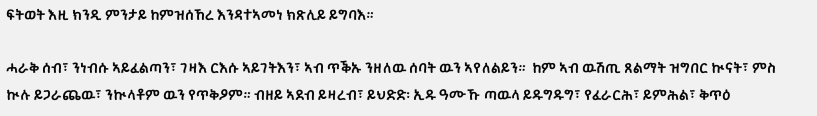ፍትወት እዚ ክንዲ ምንታይ ከምዝሰኸረ እንዳተኣመነ ክጽሊይ ይግባእ።

ሓራቅ ሰብ፣ ንነብሱ ኣይፈልጣን፣ ገዛእ ርእሱ ኣይገትእን፣ ኣብ ጥቕኡ ንዘለዉ ሰባት ዉን ኣየለልይን።  ከም ኣብ ዉሽጢ ጸልማት ዝግበር ኲናት፣ ምስ ኲሉ ይጋራጨዉ፣ ንኲላቶም ዉን የጥቅዖም። ብዘይ ኣደብ ይዛረብ፣ ይህድድ፡ ኢዱ ዓሙኹ ጣዉላ ይዱግዱግ፣ የፈራርሕ፣ ይምሕል፣ ቅጥዕ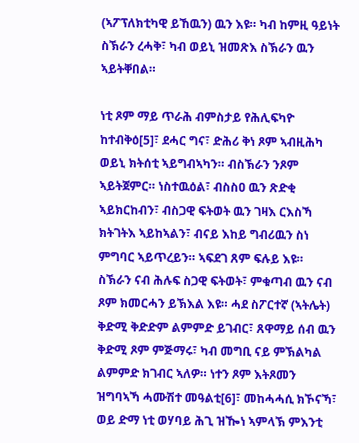(ኣፖፕለክቲካዊ ይኸዉን) ዉን እዩ። ካብ ከምዚ ዓይነት ስኽራን ረሓቅ፣ ካብ ወይኒ ዝመጽእ ስኽራን ዉን ኣይትቐበል።

ነቲ ጾም ማይ ጥራሕ ብምስታይ የሕሊፍካዮ ከተብቅዕ[5]፣ ደሓር ግና፣ ድሕሪ ቅነ ጾም ኣብዚሕካ ወይኒ ክትሰቲ ኣይግብኣካን። ብስኽራን ንጾም ኣይትጀምር። ነስተዉዕል፣ ብስስዐ ዉን ጽድቂ ኣይክርከብን፣ ብስጋዊ ፍትወት ዉን ገዛእ ርእስኻ ክትገትእ ኣይከኣልን፣ ብናይ እከይ ግብሪዉን ስነ ምግባር ኣይጥረይን። ኣፍደገ ጸም ፍሉይ እዩ። ስኽራን ናብ ሕሉፍ ስጋዊ ፍትወት፣ ምቁጣብ ዉን ናብ ጾም ክመርሓን ይኽእል እዩ። ሓደ ስፖርተኛ (ኣትሌት) ቅድሚ ቅድድም ልምምድ ይገብር፣ ጸዋማይ ሰብ ዉን ቅድሚ ጾም ምጅማሩ፣ ካብ መግቢ ናይ ምኽልካል ልምምድ ክገብር ኣለዎ። ነተን ጾም እትጾመን ዝግባኣኻ ሓሙሽተ መዓልቲ[6]፣ መከሓሓሲ ክኾናኻ፣ ወይ ድማ ነቲ ወሃባይ ሕጊ ዝዀነ ኣምላኽ ምእንቲ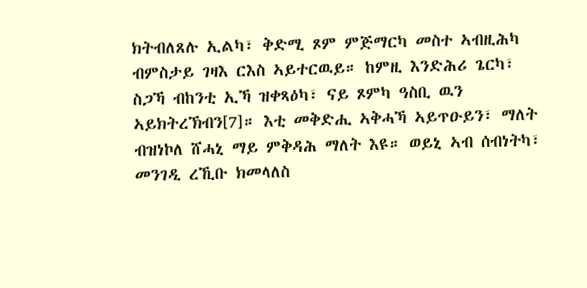ክትብለጸሉ ኢልካ፣ ቅድሚ ጾም ምጅማርካ መስተ ኣብዚሕካ ብምስታይ ገዛእ ርእስ ኣይተርዉይ። ከምዚ እንድሕሪ ጌርካ፣ ስጋኻ ብከንቲ ኢኻ ዝቀጻዕካ፣ ናይ ጾምካ ዓስቢ ዉን ኣይክትረኽብን[7]። እቲ መቅድሒ ኣቅሓኻ ኣይጥዑይን፣ ማለት ብዝነኮለ ሸሓኒ ማይ ምቅዳሕ ማለት እዩ። ወይኒ ኣብ ሰብነትካ፣ መንገዲ ረኺቡ ክመላለስ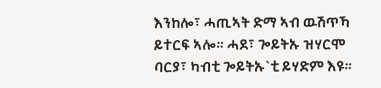እንከሎ፣ ሓጢኣት ድማ ኣብ ዉሽጥኻ ይተርፍ ኣሎ። ሓደ፣ ጐይትኡ ዝሃርሞ ባርያ፣ ካብቲ ጐይትኡ`ቲ ይሃድም እዩ።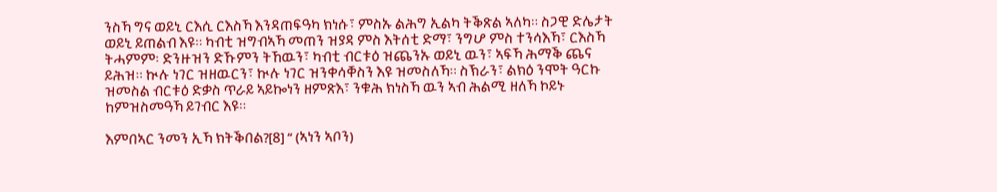ንስኻ ግና ወይኒ ርእሲ ርእስኻ እንዳጠፍዓካ ክነሱ፣ ምስኡ ልሕግ ኢልካ ትቕጽል ኣለካ። ስጋዊ ድሌታት ወይኒ ይጠልብ እዩ። ካብቲ ዝግብኣኻ መጠን ዝያዳ ምስ እትሰቲ ድማ፣ ንግሆ ምስ ተንሳእኻ፣ ርእስኻ ትሓምም፡ ድንዙዝን ድኹምን ትኸዉን፣ ካብቲ ብርቱዕ ዝጨንኡ ወይኒ ዉን፣ ኣፍኻ ሕማቕ ጨና ይሕዝ። ኲሉ ነገር ዝዘዉርን፣ ኲሉ ነገር ዝንቀሳቐስን እዩ ዝመስለኻ። ስኽራን፣ ልክዕ ንሞት ዓርኩ ዝመስል ብርቱዕ ድቃስ ጥራይ ኣይኰነን ዘምጽእ፣ ንቁሕ ክነስኻ ዉን ኣብ ሕልሚ ዘለኻ ኮይኑ ከምዝስመዓኻ ይገብር እዩ።

እምበኣር ንመን ኢኻ ክትቕበል?[8] “ (ኣነን ኣቦን)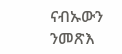ናብኡውን ንመጽእ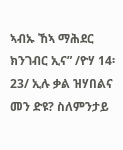ኣብኡ ኸኣ ማሕደር ክንገብር ኢና” /ዮሃ 14፡23/ ኢሉ ቃል ዝሃበልና መን ድዩ? ስለምንታይ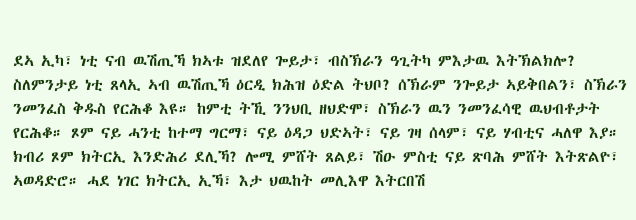ደኣ ኢካ፣ ነቲ ናብ ዉሽጢኻ ክኣቱ ዝደለየ ጐይታ፣ ብስኽራን ዓጊትካ ምእታዉ እትኽልክሎ? ስለምንታይ ነቲ ጸላኢ ኣብ ዉሽጢኻ ዕርዲ ክሕዝ ዕድል ትህቦ? ሰኽራም ንጐይታ ኣይቅበልን፣ ስኽራን ንመንፈስ ቅዱስ የርሕቆ እዩ። ከምቲ ትኺ ንንህቢ ዘህድሞ፣ ስኽራን ዉን ንመንፈሳዊ ዉህብቶታት የርሕቆ። ጾም ናይ ሓንቲ ከተማ ግርማ፣ ናይ ዕዳጋ ህድኣት፣ ናይ ገዛ ሰላም፣ ናይ ሃብቲና ሓለዋ እያ። ክብሪ ጾም ክትርኢ እንድሕሪ ደሊኻ? ሎሚ ምሸት ጸልይ፣ ሽዑ ምስቲ ናይ ጽባሕ ምሸት እትጽልዮ፣ ኣወዳድሮ። ሓደ ነገር ክትርኢ ኢኻ፣ እታ ህዉከት መሊእዋ እትርበሽ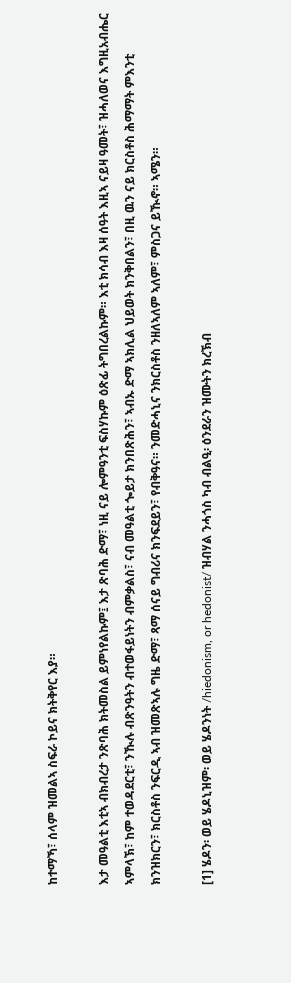ከተማኻ፣ ሰላም ዝመልኣ ስፍራ ኮይና ክትቅየር እያ።

እታ መዓልቲ እቲኣ ብክብረታ ንጽባሕ ክትመስል ይምነየልኩም፤ እታ ጽባሕ ድማ፣ ነዚ ናይ ሎምዓንቲ ፍስሃኩም ዕጽፊ ትግበረልኩም። እቲ ክሳብ እዛ ሰዓት እዚኣ ናይዛ ዓመት፣ ዝሓለወና እግዚአብሔር ኣምላኽ፣ ከም ተወዳደርቲ፣ ንዂሉ ብጽንዓትን ብተወፋይነትን ብምቃልስ፣ ናብ መዓልቲ ጐይታ ክንበጽሕን፣ ኣብኡ ድማ ኣክሊል ህይወት ክንቅበልን፣ በዚ ዉን ናይ ክርስቶስ ሕማማት ምእንቲ ክንዝክርን፣ ክርስቶስ ንፍርዲ ኣብ ዝመጽኣሉ ግዜ ድማ፣ ጻማ ሰናይ ግብሪና ክንፍደይን፣ የብቅዓና። ንመድሓኒና ንክርስቶስ ንዘለኣለም ኣለም፣ ምስጋና ይዂኖ። ኣሜን።

[1] ሄዶን፡ ወይ ሄዶኒዝም፡ ወይ ሄዶንነት /hiedonism, or hedonist/ ዝብሃል ንሓጎስ ካብ ብልዒ፡ ዕንደራን ዝሙትን ክረኽብ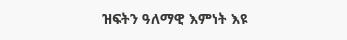ዝፍትን ዓለማዊ እምነት እዩ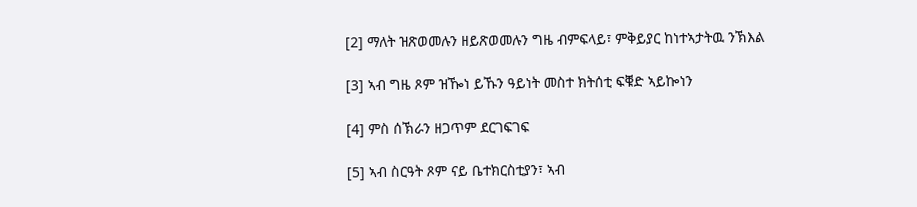[2] ማለት ዝጽወመሉን ዘይጽወመሉን ግዜ ብምፍላይ፣ ምቅይያር ከነተኣታትዉ ንኽእል

[3] ኣብ ግዜ ጾም ዝዀነ ይኹን ዓይነት መስተ ክትሰቲ ፍቑድ ኣይኰነን

[4] ምስ ሰኽራን ዘጋጥም ደርገፍገፍ

[5] ኣብ ስርዓት ጾም ናይ ቤተክርስቲያን፣ ኣብ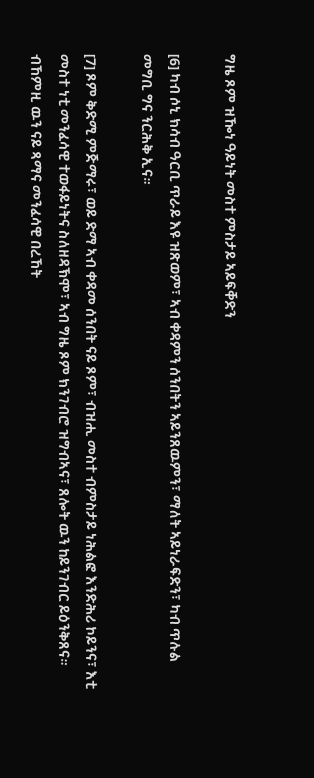ግዜ ጾም ዝዀነ ዓይነት መስተ ምስታይ ኣይፍቐድን

[6] ካብ ሶኒ ክሳብ ዓርቢ ጥራይ እዩ ዝጽወም፣ ኣብ ቀዳምን ሰንበትን ኣይንጸዉምን፣ ማለት ኣይነራፍድን፣ ካብ ጥሉል መግቢ ግና ንርሕቅ ኢና።

[7] ጾም ቅድሚ ምጅማሩ፣ ወይ ድማ ኣብ ቀዳመ ሰንበት ናይ ጾም፣ ብዝሒ መስተ ብምስታይ ነሕልፎ እንድሕሪ ኮይንና፣ እቲ መስተ ነቲ መንፈሳዊ ተወፋይነትና ስለዘዳኽሞ፣ ኣብ ግዜ ጾም ክንገብሮ ዝግብኣና፣ ጸሎት ዉን ከይንገብር ይዕንቅጸና። ብኸምዚ ዉን ናይ ጻማና መንፈሳዊ በረኸት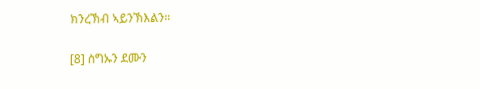ክንረኽብ ኣይንኽእልን።

[8] ስግኡን ደሙን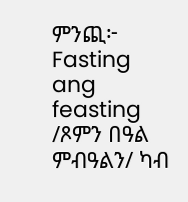ምንጪ፦ Fasting ang feasting /ጾምን በዓል ምብዓልን/ ካብ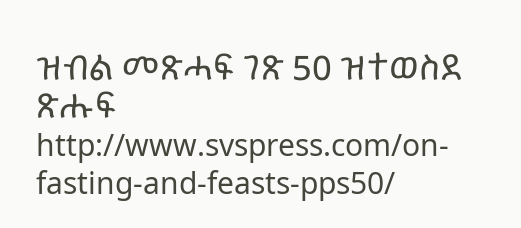ዝብል መጽሓፍ ገጽ 50 ዝተወስደ ጽሑፍ http://www.svspress.com/on-fasting-and-feasts-pps50/